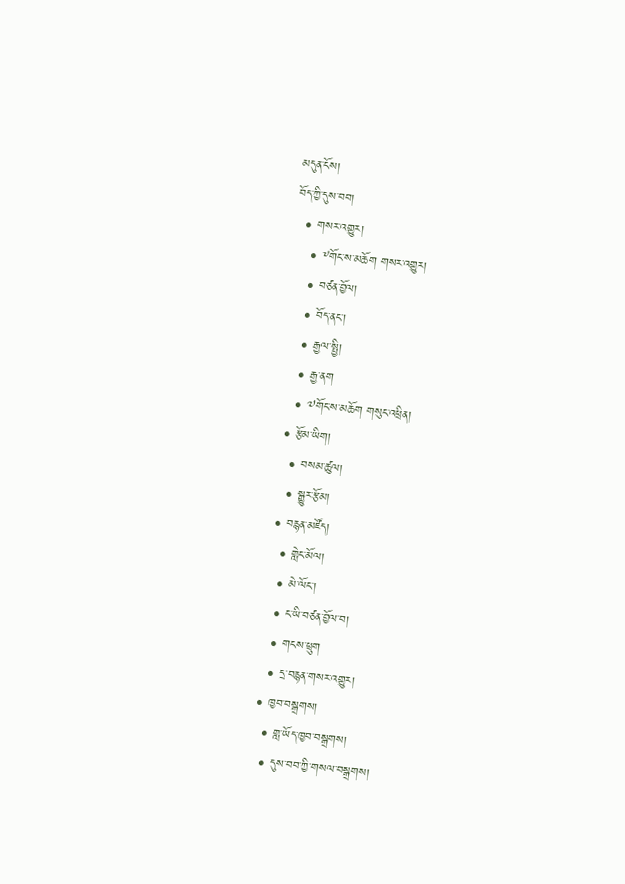མདུན་ངོས།
བོད་ཀྱི་དུས་བབ།
  • གསར་འགྱུར།
    • ༸གོང་ས་མཆོག གསར་འགྱུར།
    • བཙན་བྱོལ།
    • བོད་ནང་།
    • རྒྱལ་སྤྱི།
    • རྒྱ་ནག
    • ༧གོང་ས་མཆོག གསུང་འཕྲིན།
  • རྩོམ་ཡིག།
    • བསམ་ཚུལ།
    • སྒྱུར་རྩོམ།
  • བརྙན་མཛོད།
    • གླེང་མོལ།
    • མེ་ལོང་།
    • ང་ཡི་བཙན་བྱོལ་བ།
    • གངས་ཕྲུག
    • དྲ་བརྙན་གསར་འགྱུར།
  • ཁྱབ་བསྒྲགས།
    • གླ་ཡོད་ཁྱབ་བསྒྲགས།
    • དུས་བབ་ཀྱི་གསལ་བསྒྲགས།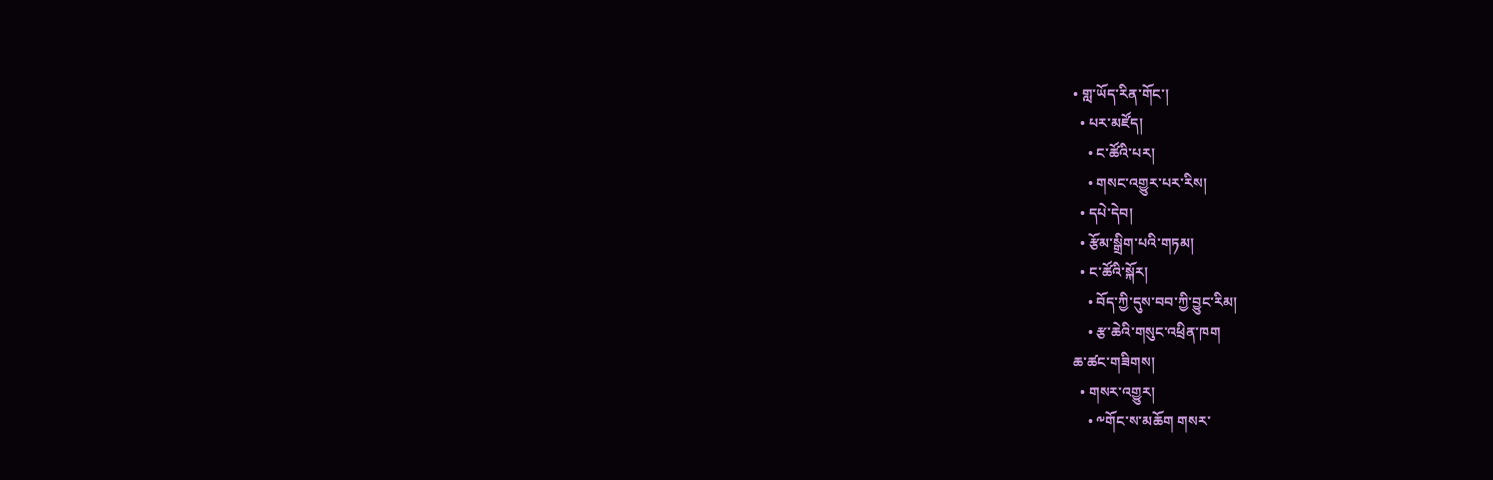• གླ་ཡོད་རིན་གོང་།
  • པར་མཛོད།
    • ང་ཚོའི་པར།
    • གསང་འགྱུར་པར་རིས།
  • དཔེ་དེབ།
  • རྩོམ་སྒྲིག་པའི་གཏམ།
  • ང་ཚོའི་སྐོར།
    • བོད་ཀྱི་དུས་བབ་ཀྱི་བྱུང་རིམ།
    • རྩ་ཆེའི་གསུང་འཕྲིན་ཁག
ཆ་ཚང་གཟིགས།
  • གསར་འགྱུར།
    • ༸གོང་ས་མཆོག གསར་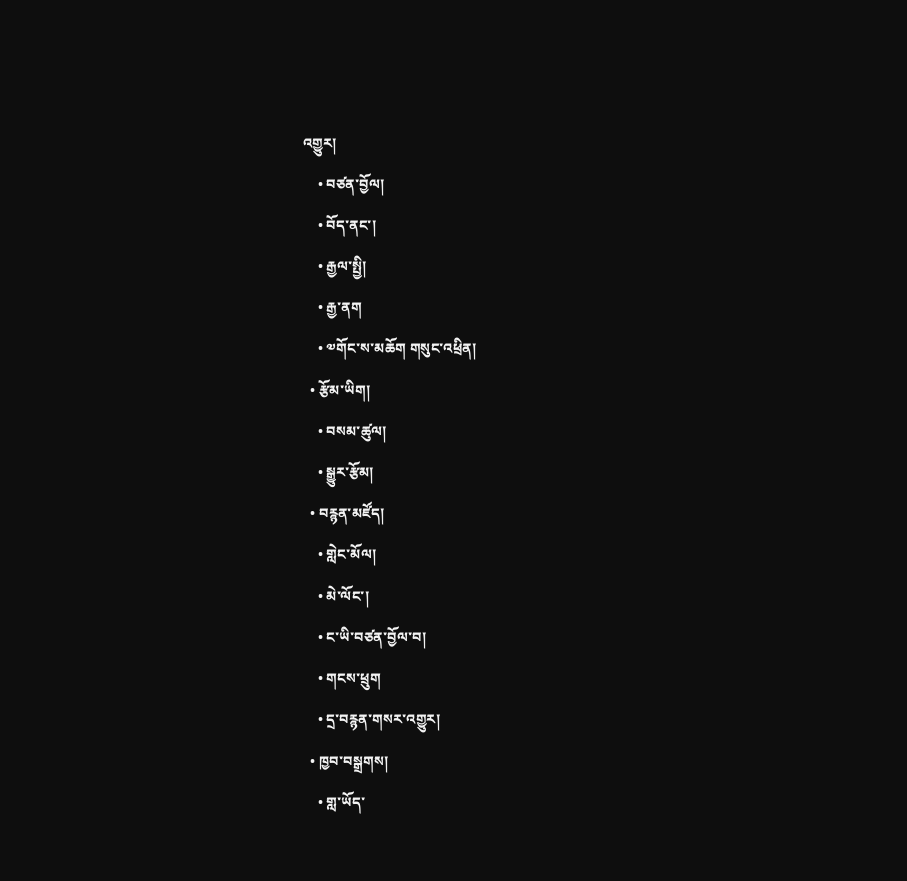འགྱུར།
    • བཙན་བྱོལ།
    • བོད་ནང་།
    • རྒྱལ་སྤྱི།
    • རྒྱ་ནག
    • ༧གོང་ས་མཆོག གསུང་འཕྲིན།
  • རྩོམ་ཡིག།
    • བསམ་ཚུལ།
    • སྒྱུར་རྩོམ།
  • བརྙན་མཛོད།
    • གླེང་མོལ།
    • མེ་ལོང་།
    • ང་ཡི་བཙན་བྱོལ་བ།
    • གངས་ཕྲུག
    • དྲ་བརྙན་གསར་འགྱུར།
  • ཁྱབ་བསྒྲགས།
    • གླ་ཡོད་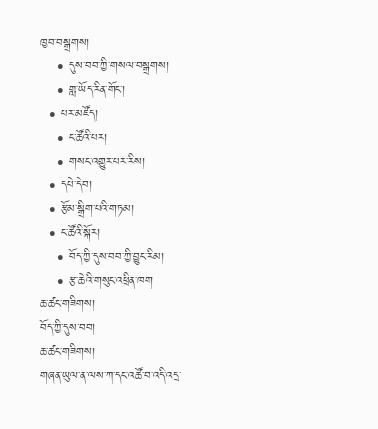ཁྱབ་བསྒྲགས།
    • དུས་བབ་ཀྱི་གསལ་བསྒྲགས།
    • གླ་ཡོད་རིན་གོང་།
  • པར་མཛོད།
    • ང་ཚོའི་པར།
    • གསང་འགྱུར་པར་རིས།
  • དཔེ་དེབ།
  • རྩོམ་སྒྲིག་པའི་གཏམ།
  • ང་ཚོའི་སྐོར།
    • བོད་ཀྱི་དུས་བབ་ཀྱི་བྱུང་རིམ།
    • རྩ་ཆེའི་གསུང་འཕྲིན་ཁག
ཆ་ཚང་གཟིགས།
བོད་ཀྱི་དུས་བབ།
ཆ་ཚང་གཟིགས།
གཞན་ཡུལ་ན་ལས་ཀ་དང་འཚོ་བ་འདི་འདྲ་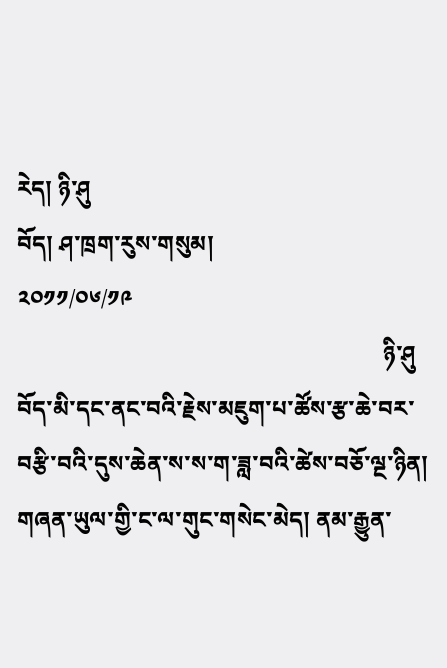རེད། ཉི་ཤུ
བོད། ཤ་ཁྲག་རུས་གསུམ།
༢༠༡༡/༠༦/༡༩
                                                                ཉི་ཤུ
བོད་མི་དང་ནང་བའི་རྗེས་མཇུག་པ་ཚོས་རྩ་ཆེ་བར་བརྩི་བའི་དུས་ཆེན་ས་ས་ག་ཟླ་བའི་ཚེས་བཅོ་ལྔ་ཉིན། གཞན་ཡུལ་གྱི་ང་ལ་གུང་གསེང་མེད། ནམ་རྒྱུན་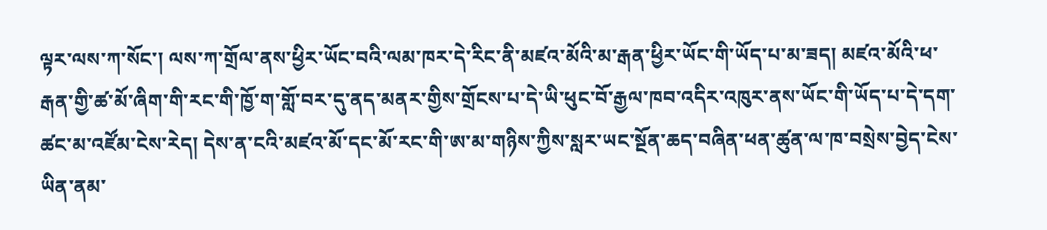ལྟར་ལས་ཀ་སོང་། ལས་ཀ་གྲོལ་ནས་ཕྱིར་ཡོང་བའི་ལམ་ཁར་དེ་རིང་ནི་མཛའ་མོའི་མ་རྒན་ཕྱིར་ཡོང་གི་ཡོད་པ་མ་ཟད། མཛའ་མོའི་ཕ་རྒན་གྱི་ཚ་མོ་ཞིག་གི་རང་གི་ཁྱོ་ག་གློ་བར་དུ་ནད་མནར་གྱིས་གྲོངས་པ་དེ་ཡི་ཕུང་བོ་རྒྱལ་ཁབ་འདིར་འཁུར་ནས་ཡོང་གི་ཡོད་པ་དེ་དག་ཚང་མ་འཛོམ་ངེས་རེད། དེས་ན་ངའི་མཛའ་མོ་དང་མོ་རང་གི་ཨ་མ་གཉིས་ཀྱིས་སླར་ཡང་སྔོན་ཆད་བཞིན་ཕན་ཚུན་ལ་ཁ་བསྲེས་བྱེད་ངེས་ཡིན་ནམ་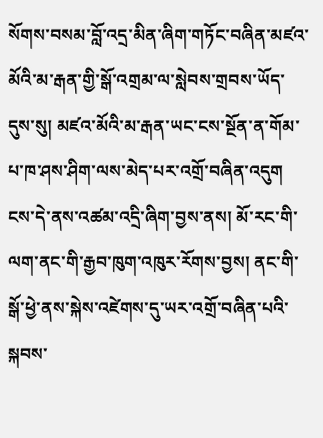སོགས་བསམ་བློ་འདྲ་མིན་ཞིག་གཏོང་བཞིན་མཛའ་མོའི་མ་རྒན་གྱི་སྒོ་འགྲམ་ལ་སླེབས་གྲབས་ཡོད་དུས་སུ། མཛའ་མོའི་མ་རྒན་ཡང་ངས་སྔོན་ན་གོམ་པ་ཁ་ཤས་ཤིག་ལས་མེད་པར་འགྲོ་བཞིན་འདུག
ངས་དེ་ནས་འཚམ་འདྲི་ཞིག་བྱས་ནས། མོ་རང་གི་ལག་ནང་གི་རྒྱབ་ཁུག་འཁུར་རོགས་བྱས། ནང་གི་སྒོ་ཕྱེ་ནས་སྐེས་འཛེགས་དུ་ཡར་འགྲོ་བཞིན་པའི་སྐབས་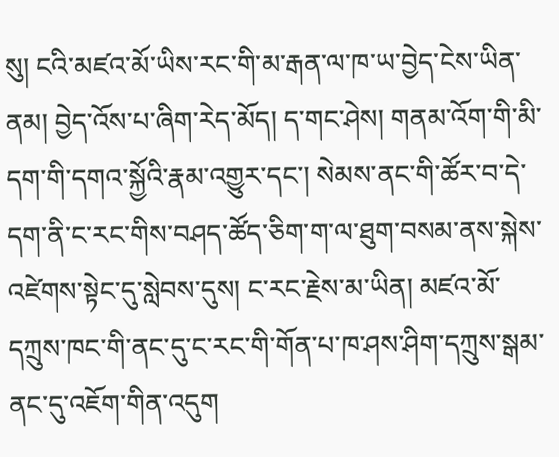སུ། ངའི་མཛའ་མོ་ཡིས་རང་གི་མ་རྒན་ལ་ཁ་ཡ་བྱེད་ངེས་ཡིན་ནམ། བྱེད་འོས་པ་ཞིག་རེད་མོད། ད་གང་ཤེས། གནམ་འོག་གི་མི་དག་གི་དགའ་སྐྱོའི་རྣམ་འགྱུར་དང་། སེམས་ནང་གི་ཚོར་བ་དེ་དག་ནི་ང་རང་གིས་བཤད་ཚོད་ཅིག་ག་ལ་ཐུག་བསམ་ནས་སྐེས་འཛེགས་སྟེང་དུ་སླེབས་དུས། ང་རང་རྗེས་མ་ཡིན། མཛའ་མོ་དཀྲུས་ཁང་གི་ནང་དུ་ང་རང་གི་གོན་པ་ཁ་ཤས་ཤིག་དཀྲུས་སྒམ་ནང་དུ་འཇོག་གིན་འདུག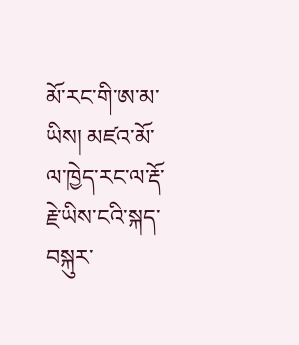མོ་རང་གི་ཨ་མ་ཡིས། མཛའ་མོ་ལ་ཁྱེད་རང་ལ་རྡོ་རྗེ་ཡིས་ངའི་སྐད་བསྐུར་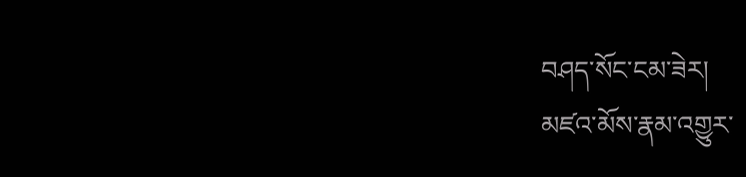བཤད་སོང་ངམ་ཟེར།
མཛའ་མོས་རྣམ་འགྱུར་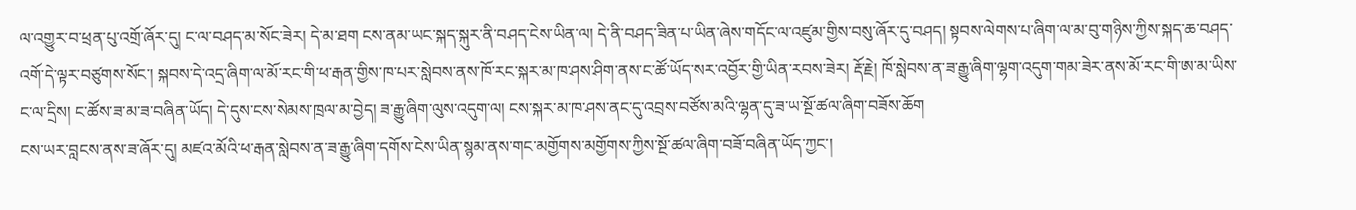ལ་འགྱུར་བ་ཕྲན་པུ་འགྲོ་ཞོར་དུ། ང་ལ་བཤད་མ་སོང་ཟེར། དེ་མ་ཐག ངས་ནམ་ཡང་སྐད་སྐུར་ནི་བཤད་ངེས་ཡིན་ལ། དེ་ནི་བཤད་ཟིན་པ་ཡིན་ཞེས་གདོང་ལ་འཛུམ་གྱིས་བསུ་ཞོར་དུ་བཤད། སྟབས་ལེགས་པ་ཞིག་ལ་མ་བུ་གཉིས་ཀྱིས་སྐད་ཆ་བཤད་འགོ་དེ་ལྟར་བཙུགས་སོང་། སྐབས་དེ་འདྲ་ཞིག་ལ་མོ་རང་གི་ཕ་རྒན་གྱིས་ཁ་པར་སླེབས་ནས་ཁོ་རང་སྐར་མ་ཁ་ཤས་ཤིག་ནས་ང་ཚོ་ཡོད་སར་འབྱོར་གྱི་ཡིན་རབས་ཟེར། རྡོ་རྗེ། ཁོ་སླེབས་ན་ཟ་རྒྱུ་ཞིག་ལྷག་འདུག་གམ་ཟེར་ནས་མོ་རང་གི་ཨ་མ་ཡིས་ང་ལ་དྲིས། ང་ཚོས་ཟ་མ་ཟ་བཞིན་ཡོད། དེ་དུས་ངས་སེམས་ཁྲལ་མ་བྱེད། ཟ་རྒྱུ་ཞིག་ལུས་འདུག་ལ། ངས་སྐར་མ་ཁ་ཤས་ནང་དུ་འབྲས་བཙོས་མའི་ལྷན་དུ་ཟ་ཡ་སྔོ་ཚལ་ཞིག་བཟོས་ཆོག
ངས་ཡར་བླངས་ནས་ཟ་ཞོར་དུ། མཛའ་མོའི་ཕ་རྒན་སླེབས་ན་ཟ་རྒྱུ་ཞིག་དགོས་ངེས་ཡིན་སྙམ་ནས་གང་མགྱོགས་མགྱོགས་ཀྱིས་སྔོ་ཚལ་ཞིག་བཟོ་བཞིན་ཡོད་ཀྱང་།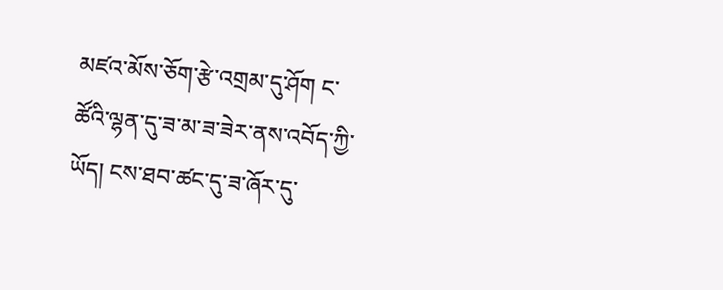མཛའ་མོས་ཅོག་རྩེ་འགྲམ་དུ་ཤོག ང་ཚོའི་ལྷན་དུ་ཟ་མ་ཟ་ཟེར་ནས་འབོད་ཀྱི་ཡོད། ངས་ཐབ་ཚང་དུ་ཟ་ཞོར་དུ་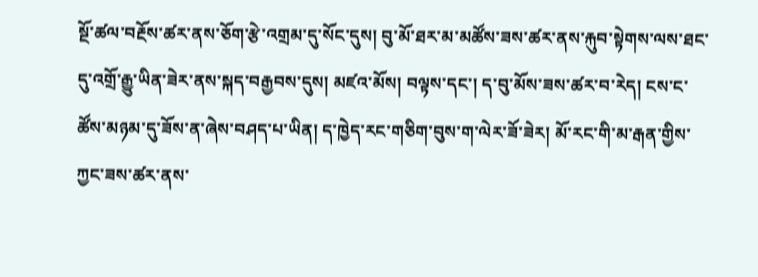སྔོ་ཚལ་བརྔོས་ཚར་ནས་ཅོག་རྩེ་འགྲམ་དུ་སོང་དུས། བུ་མོ་ཐར་མ་མཚོས་ཟས་ཚར་ནས་རྐུབ་སྟེགས་ལས་ཐང་དུ་འགྲོ་རྒྱུ་ཡིན་ཟེར་ནས་སྐད་བརྒྱབས་དུས། མཛའ་མོས། བལྟས་དང་། ད་བུ་མོས་ཟས་ཚར་བ་རེད། ངས་ང་ཚོས་མཉམ་དུ་ཟོས་ན་ཞེས་བཤད་པ་ཡིན། ད་ཁྱེད་རང་གཅིག་བུས་ག་ལེར་ཟོ་ཟེར། མོ་རང་གི་མ་རྒན་གྱིས་ཀྱང་ཟས་ཚར་ནས་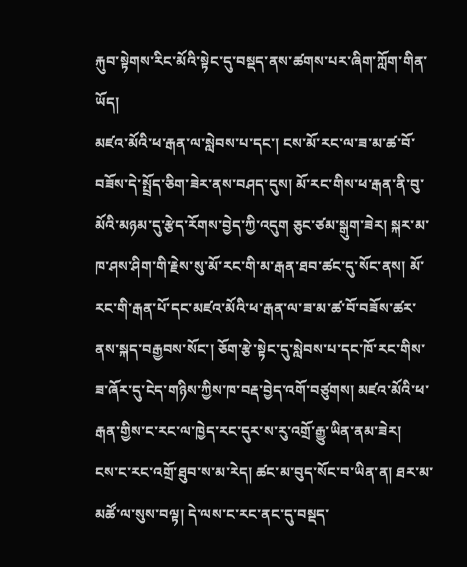རྐུབ་སྟེགས་རིང་མོའི་སྟེང་དུ་བསྡད་ནས་ཚགས་པར་ཞིག་ཀློག་གིན་ཡོད།
མཛའ་མོའི་ཕ་རྒན་ལ་སླེབས་པ་དང་། ངས་མོ་རང་ལ་ཟ་མ་ཚ་བོ་བཟོས་དེ་སྤྲོད་ཅིག་ཟེར་ནས་བཤད་དུས། མོ་རང་གིས་ཕ་རྒན་ནི་བུ་མོའི་མཉམ་དུ་རྩེད་རོགས་བྱེད་ཀྱི་འདུག ཅུང་ཙམ་སྒུག་ཟེར། སྐར་མ་ཁ་ཤས་ཤིག་གི་རྗེས་སུ་མོ་རང་གི་མ་རྒན་ཐབ་ཚང་དུ་སོང་ནས། མོ་རང་གི་རྒན་པོ་དང་མཛའ་མོའི་ཕ་རྒན་ལ་ཟ་མ་ཚ་བོ་བཟོས་ཚར་ནས་སྐད་བརྒྱབས་སོང་། ཅོག་རྩེ་སྟེང་དུ་སླེབས་པ་དང་ཁོ་རང་གིས་ཟ་ཞོར་དུ་ངེད་གཉིས་ཀྱིས་ཁ་བརྡ་བྱེད་འགོ་བཙུགས། མཛའ་མོའི་ཕ་རྒན་གྱིས་ང་རང་ལ་ཁྱེད་རང་དུར་ས་རུ་འགྲོ་རྒྱུ་ཡིན་ནམ་ཟེར།
ངས་ང་རང་འགྲོ་ཐུབ་ས་མ་རེད། ཚང་མ་བུད་སོང་བ་ཡིན་ན། ཐར་མ་མཚོ་ལ་སུས་བལྟ། དེ་ལས་ང་རང་ནང་དུ་བསྡད་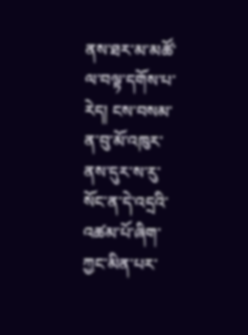ནས་ཐར་མ་མཚོ་ལ་བལྟ་དགོས་པ་རེད། ངས་བསམ་ན་བུ་མོ་འཁུར་ནས་དུར་ས་རུ་སོང་ན་དེ་འདྲའི་འཚམ་པོ་ཞིག་ཀྱང་མིན་པར་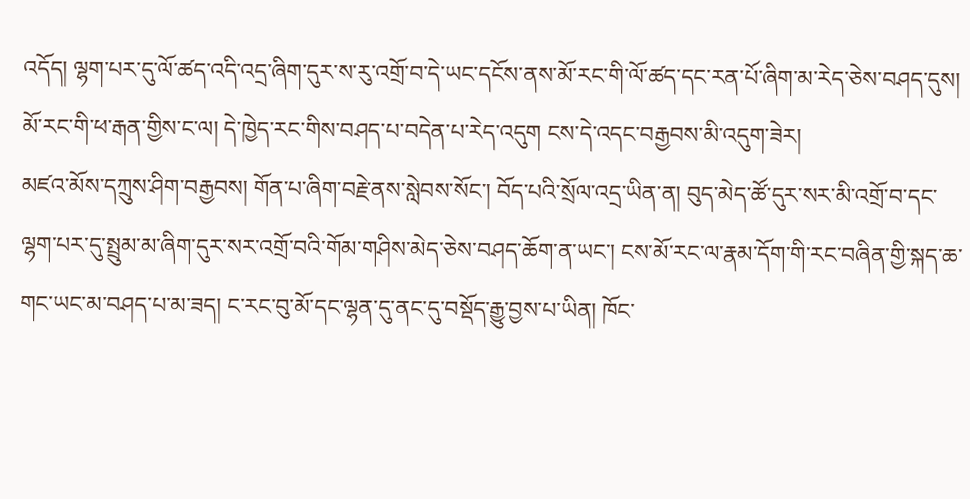འདོད། ལྷག་པར་དུ་ལོ་ཚད་འདི་འདྲ་ཞིག་དུར་ས་རུ་འགྲོ་བ་དེ་ཡང་དངོས་ནས་མོ་རང་གི་ལོ་ཚད་དང་རན་པོ་ཞིག་མ་རེད་ཅེས་བཤད་དུས། མོ་རང་གི་ཕ་རྒན་གྱིས་ང་ལ། དེ་ཁྱེད་རང་གིས་བཤད་པ་བདེན་པ་རེད་འདུག ངས་དེ་འདང་བརྒྱབས་མི་འདུག་ཟེར།
མཛའ་མོས་དཀྲུས་ཤིག་བརྒྱབས། གོན་པ་ཞིག་བརྗེ་ནས་སླེབས་སོང་། བོད་པའི་སྲོལ་འདྲ་ཡིན་ན། བུད་མེད་ཚོ་དུར་སར་མི་འགྲོ་བ་དང་ལྷག་པར་དུ་སྤྲུམ་མ་ཞིག་དུར་སར་འགྲོ་བའི་གོམ་གཤིས་མེད་ཅེས་བཤད་ཆོག་ན་ཡང་། ངས་མོ་རང་ལ་རྣམ་དོག་གི་རང་བཞིན་གྱི་སྐད་ཆ་གང་ཡང་མ་བཤད་པ་མ་ཟད། ང་རང་བུ་མོ་དང་ལྷན་དུ་ནང་དུ་བསྡོད་རྒྱུ་བྱས་པ་ཡིན། ཁོང་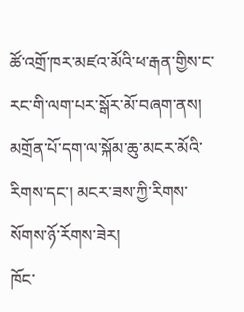ཚོ་འགྲོ་ཁར་མཛའ་མོའི་ཕ་རྒན་གྱིས་ང་རང་གི་ལག་པར་སྒོར་མོ་བཞག་ནས། མགྲོན་པོ་དག་ལ་སྐོམ་ཆུ་མངར་མོའི་རིགས་དང་། མངར་ཟས་ཀྱི་རིགས་སོགས་ཉོ་རོགས་ཟེར།
ཁོང་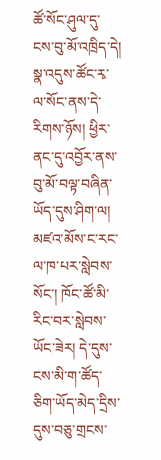ཚོ་སོང་ཤུལ་དུ་ངས་བུ་མོ་འཁྲིད་དེ། སྣ་འདུས་ཚོང་རྭ་ལ་སོང་ནས་དེ་རིགས་ཉོས། ཕྱིར་ནང་དུ་འབྱོར་ནས་བུ་མོ་བལྟ་བཞིན་ཡོད་དུས་ཤིག་ལ། མཛའ་མོས་ང་རང་ལ་ཁ་པར་སླེབས་སོང་། ཁོང་ཚོ་མི་རིང་བར་སླེབས་ཡོང་ཟེར། དེ་དུས་ངས་མི་ག་ཚོད་ཅིག་ཡོད་མེད་དྲིས་དུས་བཅུ་གྲངས་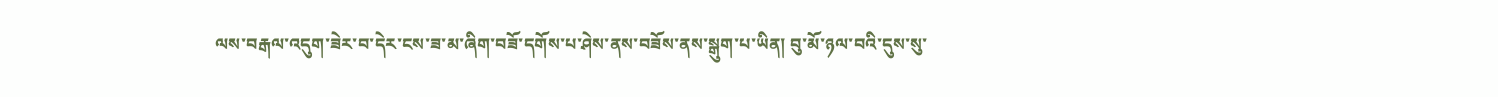ལས་བརྒལ་འདུག་ཟེར་བ་དེར་ངས་ཟ་མ་ཞིག་བཟོ་དགོས་པ་ཤེས་ནས་བཟོས་ནས་སྒུག་པ་ཡིན། བུ་མོ་ཉལ་བའི་དུས་སུ་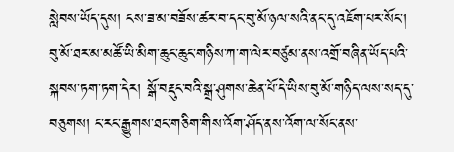སླེབས་ཡོད་དུས། ངས་ཟ་མ་བཟོས་ཚར་བ་དང་བུ་མོ་ཉལ་སའི་ནང་དུ་འཇོག་པར་སོང་།
བུ་མོ་ཐར་མ་མཚོ་ཡི་མིག་ཆུང་ཆུང་གཉིས་ཀ་ག་ལེར་བཙུམ་ནས་འགྲོ་བཞིན་ཡོད་པའི་སྐབས་ཏག་ཏག་དེར། སྒོ་བརྡུང་བའི་སྒྲ་ཤུགས་ཆེན་པོ་དེ་ཡིས་བུ་མོ་གཉིད་ལས་སད་དུ་བཅུགས། ང་རང་རྒྱུགས་ཐང་གཅིག་གིས་འོག་ཤོད་ནས་འོག་ལ་སོང་ནས་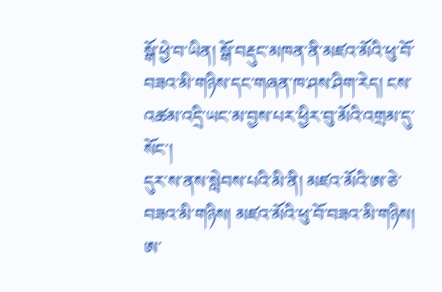སྒོ་ཕྱེ་བ་ཡིན། སྒོ་བརྡུང་མཁན་ནི་མཛའ་མོའི་ཕུ་བོ་བཟའ་མི་གཉིས་དང་གཞན་ཁ་ཤས་ཤིག་རེད། ངས་འཚམ་འདྲི་ཡང་མ་བྱས་པར་ཕྱིར་བུ་མོའི་འགྲམ་དུ་སོང་།
དུར་ས་ནས་སླེབས་པའི་མི་ནི། མཛའ་མོའི་ཨ་ཅེ་བཟའ་མི་གཉིས། མཛའ་མོའི་ཕུ་བོ་བཟའ་མི་གཉིས། ཨ་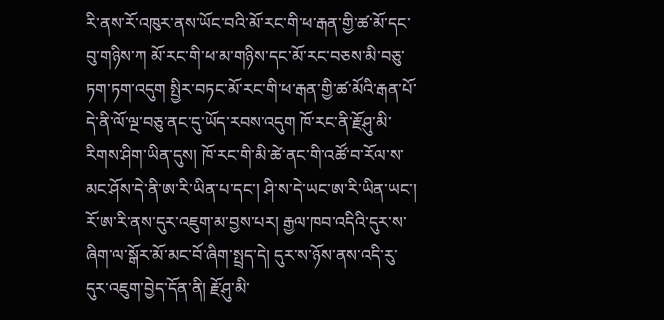རི་ནས་རོ་འཁུར་ནས་ཡོང་བའི་མོ་རང་གི་ཕ་རྒན་གྱི་ཚ་མོ་དང་བུ་གཉིས་ཀ མོ་རང་གི་ཕ་མ་གཉིས་དང་མོ་རང་བཅས་མི་བཅུ་ཏག་ཏག་འདུག སྤྱིར་བཏང་མོ་རང་གི་ཕ་རྒན་གྱི་ཚ་མོའི་རྒན་པོ་དེ་ནི་ལོ་ལྔ་བཅུ་ནང་དུ་ཡོད་རབས་འདུག ཁོ་རང་ནི་རྗོ་ཤུ་མི་རིགས་ཤིག་ཡིན་དུས། ཁོ་རང་གི་མི་ཚེ་ནང་གི་འཚོ་བ་རོལ་ས་མང་ཤོས་དེ་ནི་ཨ་རི་ཡིན་པ་དང་། ཤི་ས་དེ་ཡང་ཨ་རི་ཡིན་ཡང་། རོ་ཨ་རི་ནས་དུར་འཇུག་མ་བྱས་པར། རྒྱལ་ཁབ་འདིའི་དུར་ས་ཞིག་ལ་སྒོར་མོ་མང་བོ་ཞིག་སྤྲད་དེ། དུར་ས་ཉོས་ནས་འདི་རུ་དུར་འཇུག་བྱེད་དོན་ནི། རྗོ་ཤུ་མི་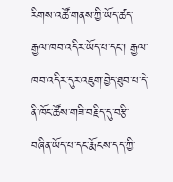རིགས་འཚོ་གནས་ཀྱི་ཡོད་ཚད་རྒྱལ་ཁབ་འདིར་ཡོད་པ་དང་། རྒྱལ་ཁབ་འདིར་དུར་འཇུག་བྱེད་ཐུབ་པ་དེ་ནི་ཁོང་ཚོས་གཟི་བརྗིད་དུ་བརྩི་བཞིན་ཡོད་པ་དང་རྨོངས་དད་ཀྱི་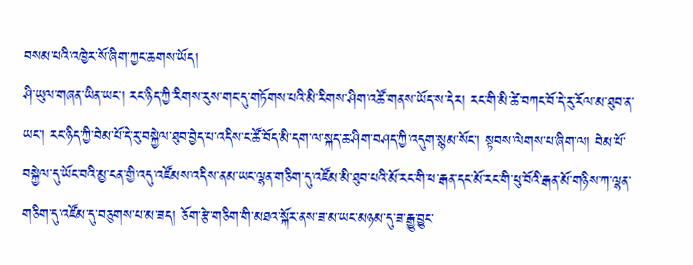བསམ་པའི་འཁྱེར་སོ་ཞིག་ཀྱང་ཆགས་ཡོད།
ཤི་ཡུལ་གཞན་ཡིན་ཡང་། རང་ཉིད་ཀྱི་རིགས་རུས་གང་དུ་གཏོགས་པའི་མི་རིགས་ཤིག་འཚོ་གནས་ཡོད་ས་དེར། རང་གི་མི་ཚེ་བཀང་བོ་དེ་རུ་རོལ་མ་ཐུབ་ན་ཡང་། རང་ཉིད་ཀྱི་བེམ་པོ་དེ་རུ་བསྐྱེལ་ཐུབ་བྱེད་པ་འདིས་ང་ཚོ་བོད་མི་དག་ལ་སྐད་ཆ་ཤིག་བཤད་ཀྱི་འདུག་སྙམ་སོང་། སྟབས་ལེགས་པ་ཞིག་ལ། བེམ་པོ་བསྐྱེལ་དུ་ཡོང་བའི་མྱ་ངན་གྱི་འདུ་འཛོམས་འདིས་ནམ་ཡང་ལྷན་གཅིག་དུ་འཛོམ་མི་ཐུབ་པའི་མོ་རང་གི་ཕ་རྒན་དང་མོ་རང་གི་ཕུ་བོའི་རྒན་མོ་གཉིས་ཀ་ལྷན་གཅིག་དུ་འཛོམ་དུ་བཅུགས་པ་མ་ཟད། ཅོག་རྩེ་གཅིག་གི་མཐའ་སྐོར་ནས་ཟ་མ་ཡང་མཉམ་དུ་ཟ་རྒྱུ་བྱུང་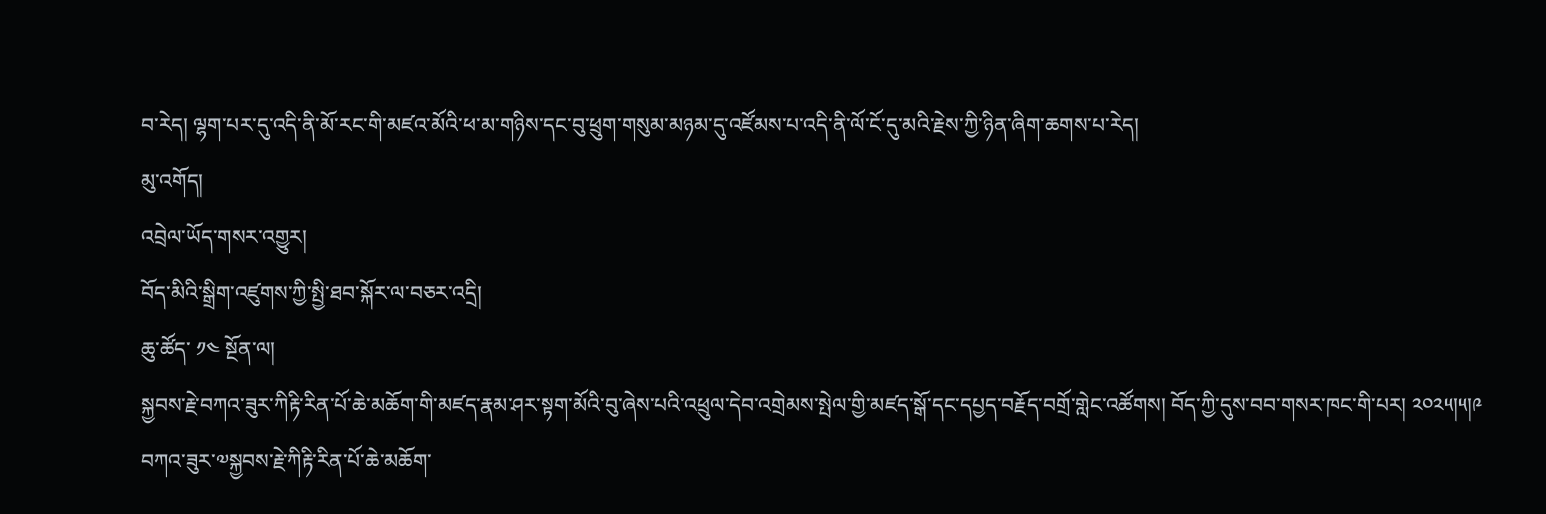བ་རེད། ལྷག་པར་དུ་འདི་ནི་མོ་རང་གི་མཛའ་མོའི་ཕ་མ་གཉིས་དང་བུ་ཕྲུག་གསུམ་མཉམ་དུ་འཛོམས་པ་འདི་ནི་ལོ་ངོ་དུ་མའི་རྗེས་ཀྱི་ཉིན་ཞིག་ཆགས་པ་རེད།
མུ་འགོད།
འབྲེལ་ཡོད་གསར་འགྱུར།
བོད་མིའི་སྒྲིག་འཛུགས་ཀྱི་སྤྱི་ཐབ་སྐོར་ལ་བཅར་འདྲི།
ཆུ་ཚོད་ ༡༤ སྔོན་ལ།
སྐྱབས་རྗེ་བཀའ་ཟུར་ཀིརྟི་རིན་པོ་ཆེ་མཆོག་གི་མཛད་རྣམ་ཤར་སྟག་མོའི་བུ་ཞེས་པའི་འཕྲུལ་དེབ་འགྲེམས་སྤེལ་གྱི་མཛད་སྒོ་དང་དཔྱད་བརྗོད་བགྲོ་གླེང་འཚོགས། བོད་ཀྱི་དུས་བབ་གསར་ཁང་གི་པར། ༢༠༢༥།༥།༩
བཀའ་ཟུར་༧སྐྱབས་རྗེ་ཀིརྟི་རིན་པོ་ཆེ་མཆོག་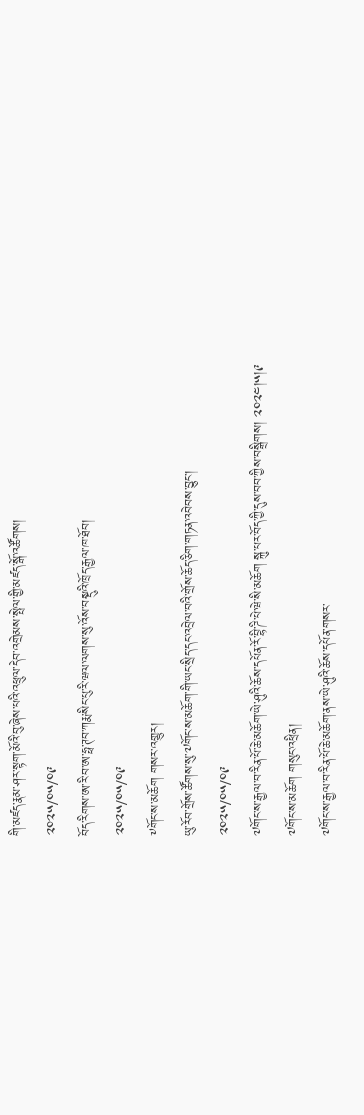གི་མཛད་རྣམ་ཤར་སྟག་མོའི་བུ་ཞེས་པའི་འཕྲུལ་དེབ་འགྲེམས་སྤེལ་གྱི་མཛད་སྒོ་འཚོགས།
༢༠༢༥/༠༥/༠༩
བོད་རིགས་ཨ་རི་བ་ཨ་ཧྥ་ཊབ་ཀརྨ་སིང་པུ་རི་ཝལ་ལགས་སུ་འོས་བསྡུའི་ཁྲོད་རྒྱལ་ཁ་ཐོབ།
༢༠༢༥/༠༥/༠༩
༸གོང་ས་མཆོག གསར་འགྱུར།
ཡུ་རོབ་གྲོས་ཚོགས་སུ་༧གོང་ས་མཆོག་གི་ཡང་སྲིད་དང་འབྲེལ་བའི་གྲོས་ཆོད་ཅིག་གཏན་འབེབས་བྱུང་།
༢༠༢༥/༠༥/༠༩
༧གོང་ས་རྒྱལ་བ་རིན་པོ་ཆེ་མཆོག་ཡེ་ཤུའི་ཆོས་དཔོན་རོ་བྷི་ཌི་པེ་ཝེ་སི་མཆོག སྐུ་པར་བོད་ཀྱི་དུས་བབ་ཀྱིས་བསྒྲིགས། ༢༠༢༤།༥།༩
༧གོང་ས་མཆོག གསུང་འཕྲིན།
༧གོང་ས་རྒྱལ་བ་རིན་པོ་ཆེ་མཆོག་ནས་ཡེ་ཤུའི་ཆོས་དཔོན་གསར་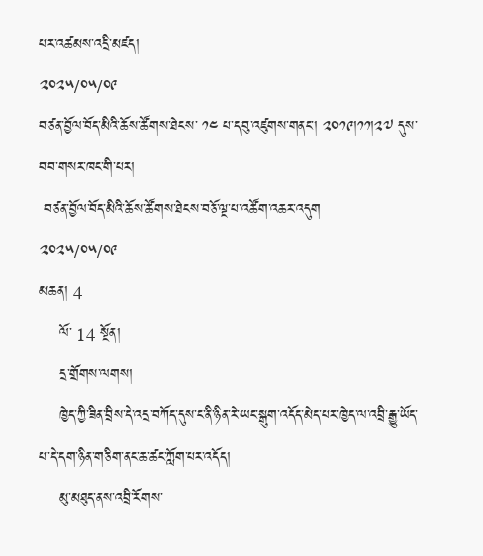པར་འཚམས་འདྲི་མཛད།
༢༠༢༥/༠༥/༠༩
བཙན་བྱོལ་བོད་མིའི་ཆོས་ཚོགས་ཐེངས་ ༡༤ པ་དབུ་འཛུགས་གནང་། ༢༠༡༩།༡༡།༢༧ དུས་བབ་གསར་ཁང་གི་པར།
 བཙན་བྱོལ་བོད་མིའི་ཆོས་ཚོགས་ཐེངས་བཅོ་ལྔ་པ་འཚོག་འཆར་འདུག
༢༠༢༥/༠༥/༠༩
མཆན། 4
    ལོ་ 14 སྔོན།
    དྲ་གྲོགས་ལགས།
    ཁྱེད་ཀྱི་ཟིན་བྲིས་དེ་འདྲ་བཀོད་དུས་ང་ནི་ཉིན་རེ་ཡང་སྒུག་འདོད་མེད་པར་ཁྱེད་ལ་འབྲི་རྒྱུ་ཡོད་པ་དེ་དག་ཉིན་གཅིག་ནང་ཆ་ཚང་ཀློག་པར་འདོད།
    མུ་མཐུད་ནས་འབྲི་རོགས་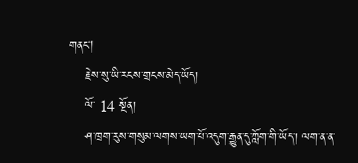གནང།
    རྗེས་སུ་ཡི་རངས་གྲངས་མེད་ཡོད།
    ལོ་ 14 སྔོན།
    ཤ་ཁྲག་རུས་གསུམ་ལགས་ཡག་པོ་འདུག་རྒྱུན་དུ་ཀློག་གི་ཡོད་། ལག་ན་ན་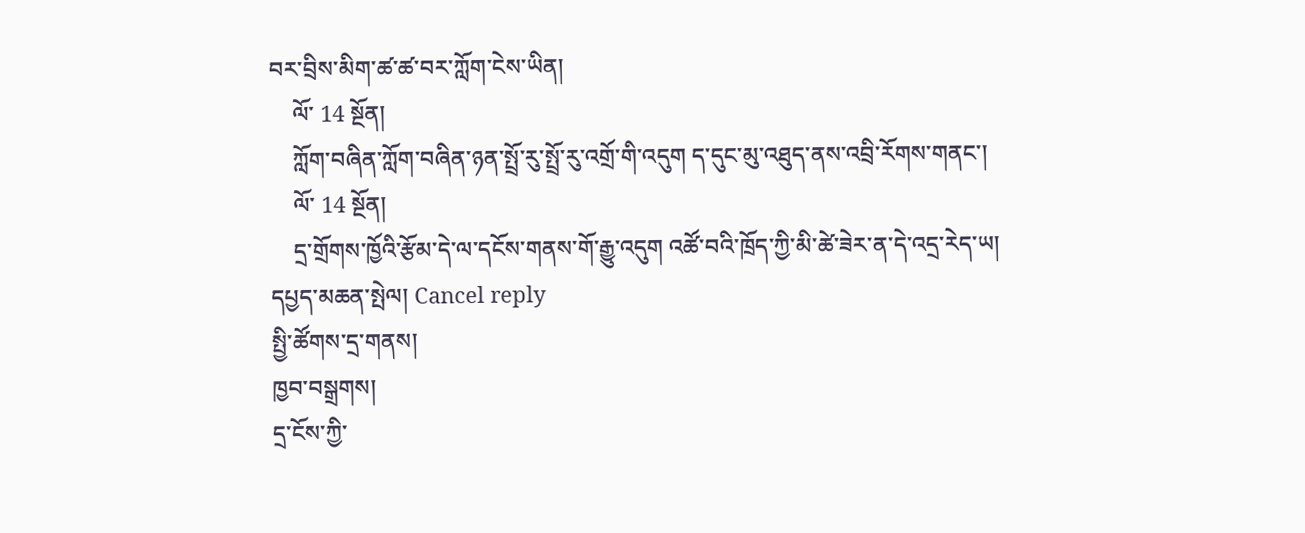བར་བྲིས་མིག་ཚ་ཚ་བར་ཀློག་ངེས་ཡིན།
    ལོ་ 14 སྔོན།
    ཀློག་བཞིན་ཀློག་བཞིན་ཉན་སྤྲོ་རུ་སྤྲོ་རུ་འགྲོ་གི་འདུག ད་དུང་མུ་འཐུད་ནས་འབྲི་རོགས་གནང་།
    ལོ་ 14 སྔོན།
    དྲ་གྲོགས་ཁྱོའི་རྩོམ་དེ་ལ་དངོས་གནས་གོ་རྒྱུ་འདུག འཚོ་བའི་ཁྲོད་ཀྱི་མི་ཚེ་ཟེར་ན་དེ་འདྲ་རེད་ཡ།
དཔྱད་མཆན་སྤེལ། Cancel reply
སྤྱི་ཚོགས་དྲ་གནས།
ཁྱབ་བསྒྲགས།
དྲ་ངོས་ཀྱི་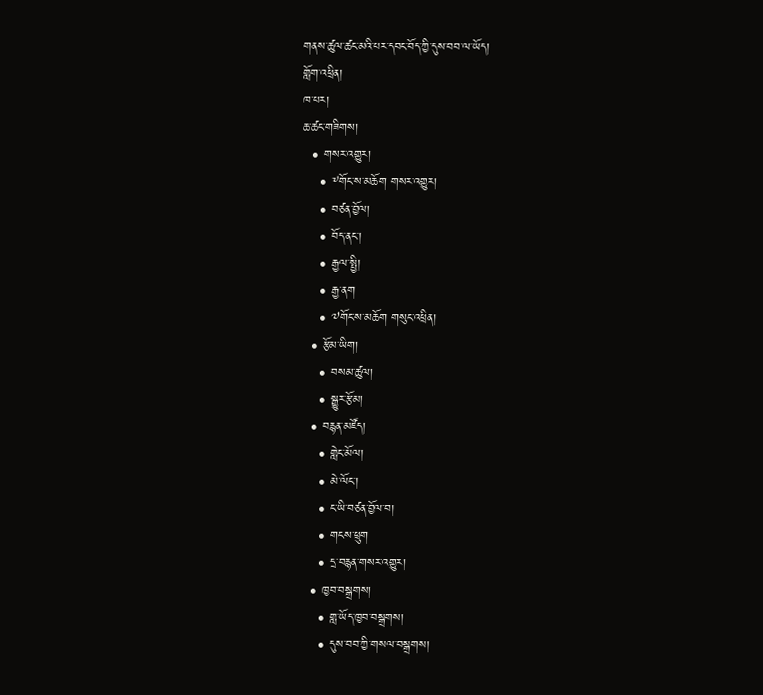གནས་ཚུལ་ཚང་མའི་པར་དབང་བོད་ཀྱི་དུས་བབ་ལ་ཡོད།
གློག་འཕྲིན།
ཁ་པར།
ཆ་ཚང་གཟིགས།
  • གསར་འགྱུར།
    • ༸གོང་ས་མཆོག གསར་འགྱུར།
    • བཙན་བྱོལ།
    • བོད་ནང་།
    • རྒྱལ་སྤྱི།
    • རྒྱ་ནག
    • ༧གོང་ས་མཆོག གསུང་འཕྲིན།
  • རྩོམ་ཡིག།
    • བསམ་ཚུལ།
    • སྒྱུར་རྩོམ།
  • བརྙན་མཛོད།
    • གླེང་མོལ།
    • མེ་ལོང་།
    • ང་ཡི་བཙན་བྱོལ་བ།
    • གངས་ཕྲུག
    • དྲ་བརྙན་གསར་འགྱུར།
  • ཁྱབ་བསྒྲགས།
    • གླ་ཡོད་ཁྱབ་བསྒྲགས།
    • དུས་བབ་ཀྱི་གསལ་བསྒྲགས།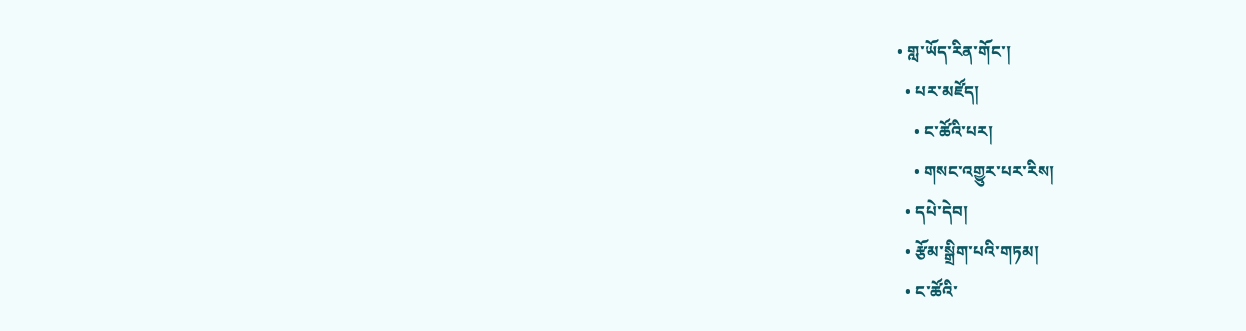• གླ་ཡོད་རིན་གོང་།
  • པར་མཛོད།
    • ང་ཚོའི་པར།
    • གསང་འགྱུར་པར་རིས།
  • དཔེ་དེབ།
  • རྩོམ་སྒྲིག་པའི་གཏམ།
  • ང་ཚོའི་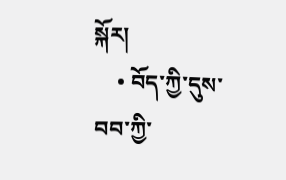སྐོར།
    • བོད་ཀྱི་དུས་བབ་ཀྱི་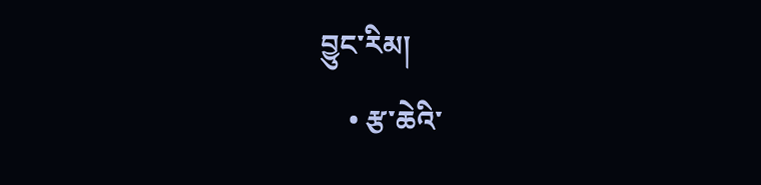བྱུང་རིམ།
    • རྩ་ཆེའི་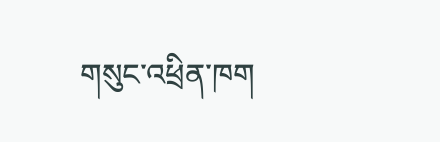གསུང་འཕྲིན་ཁག